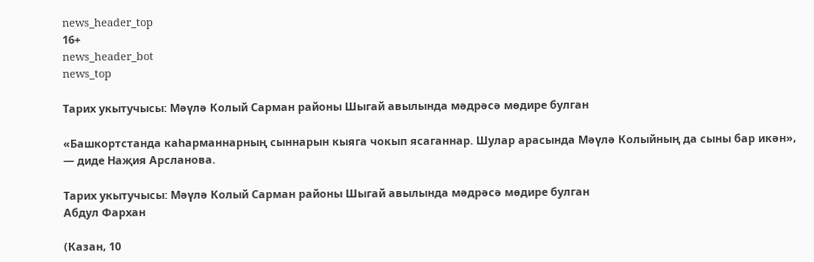news_header_top
16+
news_header_bot
news_top

Тарих укытучысы: Мәүлә Колый Сарман районы Шыгай авылында мәдрәсә мөдире булган

«Башкортстанда каһарманнарның сыннарын кыяга чокып ясаганнар. Шулар арасында Мәүлә Колыйның да сыны бар икән», — диде Наҗия Арсланова.

Тарих укытучысы: Мәүлә Колый Сарман районы Шыгай авылында мәдрәсә мөдире булган
Абдул Фархан

(Казан, 10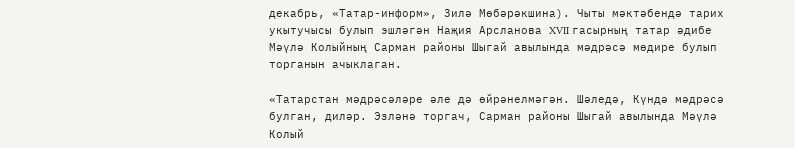декабрь, «Татар-информ», Зилә Мөбәрәкшина). Чыты мәктәбендә тарих укытучысы булып эшләгән Наҗия Арсланова XVII гасырның татар әдибе Мәүлә Колыйның Сарман районы Шыгай авылында мәдрәсә мөдире булып торганын ачыклаган.

«Татарстан мәдрәсәләре әле дә өйрәнелмәгән. Шәледә, Күндә мәдрәсә булган, диләр. Эзләнә торгач, Сарман районы Шыгай авылында Мәүлә Колый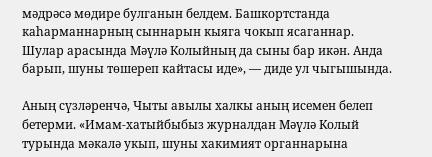мәдрәсә мөдире булганын белдем. Башкортстанда каһарманнарның сыннарын кыяга чокып ясаганнар. Шулар арасында Мәүлә Колыйның да сыны бар икән. Анда барып, шуны төшереп кайтасы иде», — диде ул чыгышында.

Аның сүзләренчә, Чыты авылы халкы аның исемен белеп бетерми. «Имам-хатыйбыбыз журналдан Мәүлә Колый турында мәкалә укып, шуны хакимият органнарына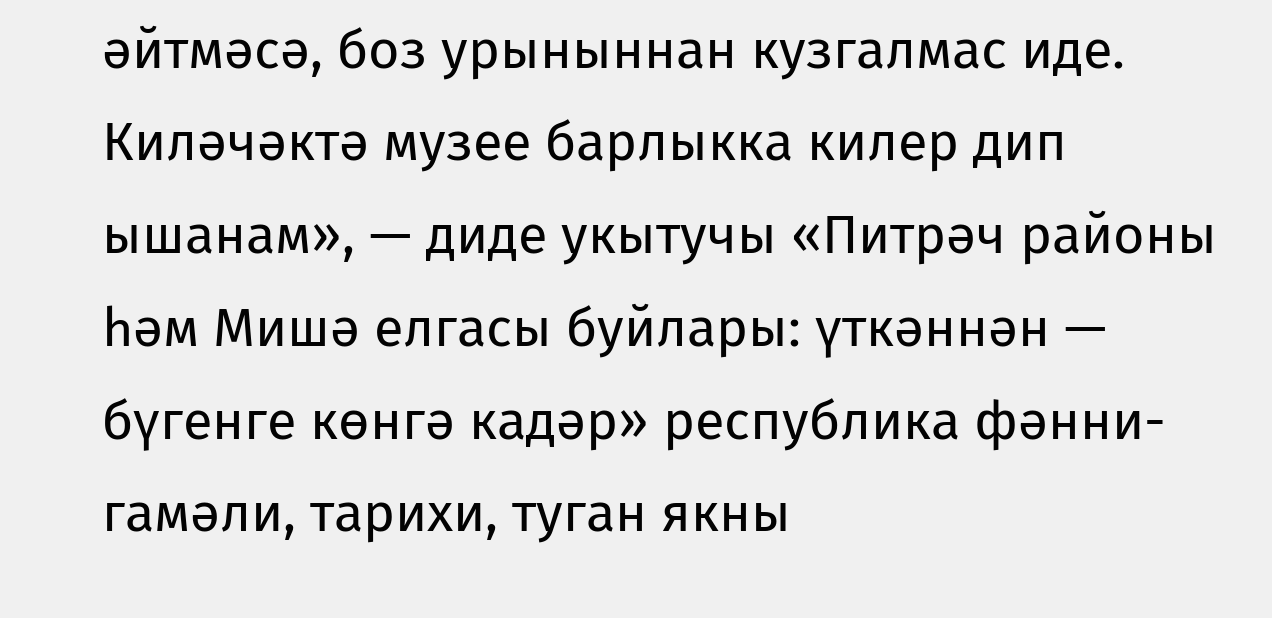әйтмәсә, боз урыныннан кузгалмас иде. Киләчәктә музее барлыкка килер дип ышанам», — диде укытучы «Питрәч районы һәм Мишә елгасы буйлары: үткәннән — бүгенге көнгә кадәр» республика фәнни-гамәли, тарихи, туган якны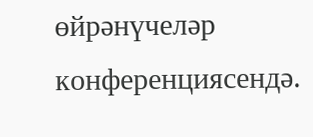өйрәнүчеләр конференциясендә.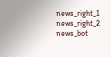news_right_1
news_right_2
news_bot